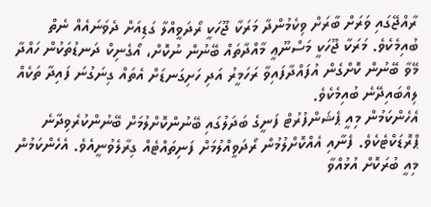ރާއްޖޭގައި ވަރަށް ބާރަށް ވިކެމުންދާ މަރަކާ ޖޫހަކީ ރޯދަވީއްލާ ގަޑިއަށް ދެވަނައެއް ނެތް ބުއިމެކެވެ. މަރަކާ ޖޫހަކީ މަސްނޫޢީ މާއްދާތައް ބޭނުން ނުކޮށް، އޯގެނިކް ދަނޑުތަކުން ހައްދާ މޭވާ ބޭނުން ކޮށްގެން އުފައްދާފައިވާ ރަހަމީރު އަދި ހަށިގަނޑަށް އެތައް ގިނަގުނަ ފައިދާ ތަކެއް ލިއްބައިދޭނެ ބުއިމެކެވެ.
އެހެންކަމުން މިއީ ޕެޝަންފުރުޓް ފަނީގެ ބަދަލުގައި ބޭނުންކޮށްލުމަށް ބޭނުންކުރެވިދާނެ ޕްރޮޑަކްޓެކެވެ. ފެނާއި އެއްކޮށްލުމުން ރޯދަވީއްލުމަށް ފަނިތައްޓެއް ގިރާލެވުނީއެވެ. އެހެންކަމުން މިއީ ބުރަކޮށް އުޅުއްވާ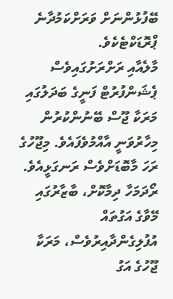ބޭފުޅުންނަށް ވަރަށްކަމުދާނެ ޕްރޮޑަކްޓެކެވެ.
މާލެއާއި ރަށްރަށުގައިވެސް ޕެޝަންފުރުޓް ފަނީގެ ބަދަލުގައި މަރަކާ ޖޫސް ބޭނުންކުރުން މިހާރުވަނީ އާއްމުވެފައެވެ. މިޖޫހުގެ ރަހަ މާބޮޑަށްވެސް ރަނގަޅީއެވެ. ރޯދަމަހާ ދިމާކޮށް، ބާޒާރުގައި މޭވާގެ އަގުތައް އުފުލިގެންދާއިރުވެސް، މަރަކާ ޖޫހުގެ އަގު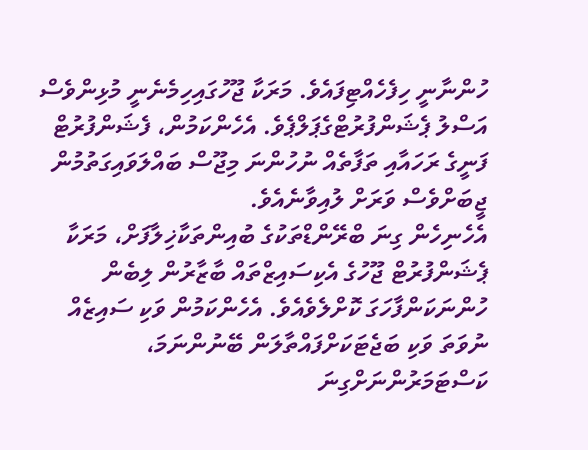ހުންނާނީ ހިފެހެއްޓިފައެވެ. މަރަކާ ޖޫހުގައިހިމެނެނީ މުޅިންވެސް އަސްލު ޕެޝަންފުރުޓްގެޕަލްޕެވެ. އެހެންކަމުން، ފެޝަންފުރުޓް ފަނީގެ ރަހައާއި ތަފާތެއް ނުހުންނަ މިޖޫސް ބައްލަވައިގަތުމުން ޖީބަށްވެސް ވަރަށް ލުއިވާނެއެވެ.
އެހެނިހެން ގިނަ ބްރޭންޑްތަކުގެ ބުއިންތަކާޚިލާފަށް، މަރަކާ ޕެޝަންފުރުޓް ޖޫހުގެ އެކިސައިޒްތައް ބާޒާރުން ލިބެން ހުންނަކަންފާހަގަ ކޮށްލެވެއެވެ. އެހެންކަމުން ވަކި ސައިޒެއް ނުވަތަ ވަކި ބަޖެޓަކަށްފައްތާލަން ބޭނުންނަމަ، ކަސްޓަމަރުންނަށްގިނަ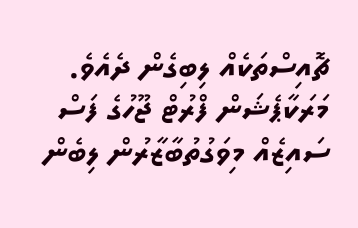ޗޮއިސްތަކެއް ލިބިގެން ދެއެވެ.
މަރަކާޕެޝަން ފްރުޓް ޖޫހުގެ ފަސް ސައިޒެއް މިވަގުތުބާޒާރުން ލިބެން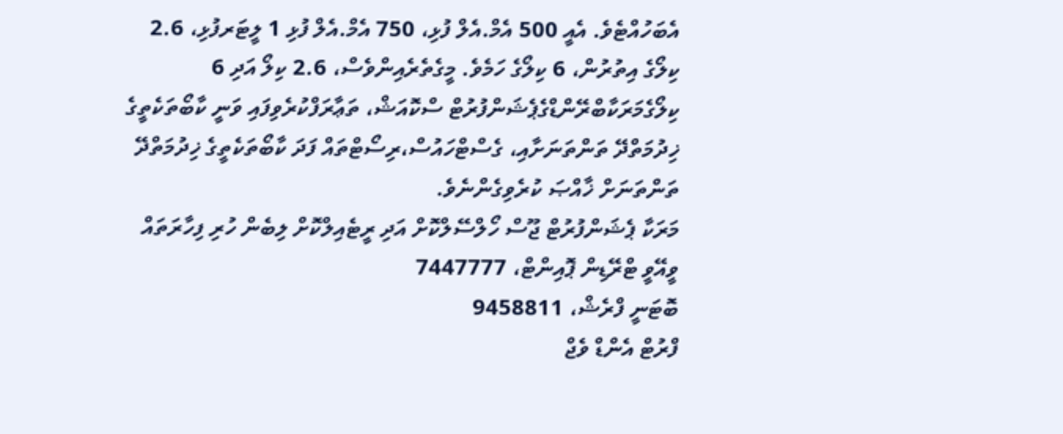އެބަހުއްޓެވެ. އެއީ 500 އެމް.އެލް ފުޅި، 750 އެމް.އެލް ފުޅި 1 ލީޓަރފުޅި، 2.6 ކިލޯގެ އިތުރުން، 6 ކިލޯގެ ހަމެވެ. މީގެތެރެއިންވެސް، 2.6 ކިލޯ އަދި 6 ކިލޯގެމަރަކާބްރޭންޑްގެޕެޝަންފުރުޓް ސްކޮއަޝް، ތަޢާރަފްކުރެވިފައި ވަނީ ކާބޯތަކެތީގެ ޚިދުމަތްދޭ ތަންތަނަށާއި، ގެސްޓްހައުސް،ރިސޯޓްތައް ފަދަ ކާބޯތަކެތީގެ ޚިދުމަތްދޭ ތަންތަނަށް ޚާއްޞަ ކުރެވިގެންނެވެ.
މަރަކާ ޕެޝަންފުރުޓް ޖޫސް ހޯލްސޭލްކޮށް އަދި ރީޓެއިލްކޮށް ލިބެން ހުރި ފިހާރަތައް
ވީއޭވީ ޓްރޭޑިން ޕޮއިންޓް، 7447777
ބޮޓަނީ ފްރެޝް، 9458811
ފްރުޓް އެންޑް ވެޖް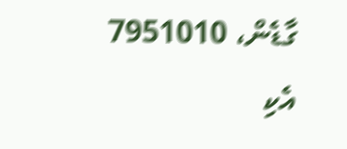ގާޑެން، 7951010
އެކި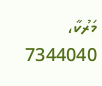މަރުކާ، 7344040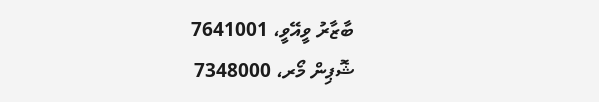ބާޒާރު ވީއޭވީ، 7641001
ޝޮޕިން މޯރ، 7348000